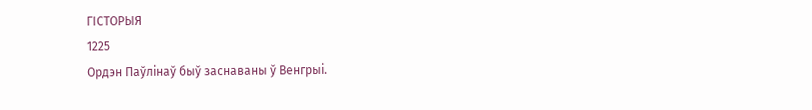ГІСТОРЫЯ
1225
Ордэн Паўлінаў быў заснаваны ў Венгрыі.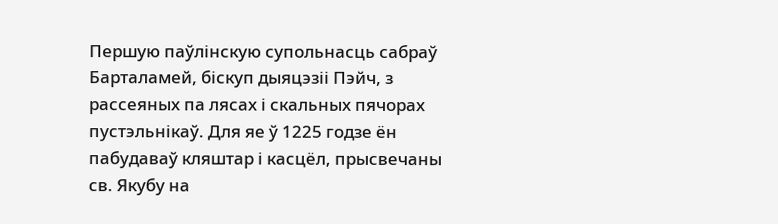Першую паўлінскую супольнасць сабраў Барталамей, біскуп дыяцэзіі Пэйч, з рассеяных па лясах і скальных пячорах пустэльнікаў. Для яе ў 1225 годзе ён пабудаваў кляштар і касцёл, прысвечаны св. Якубу на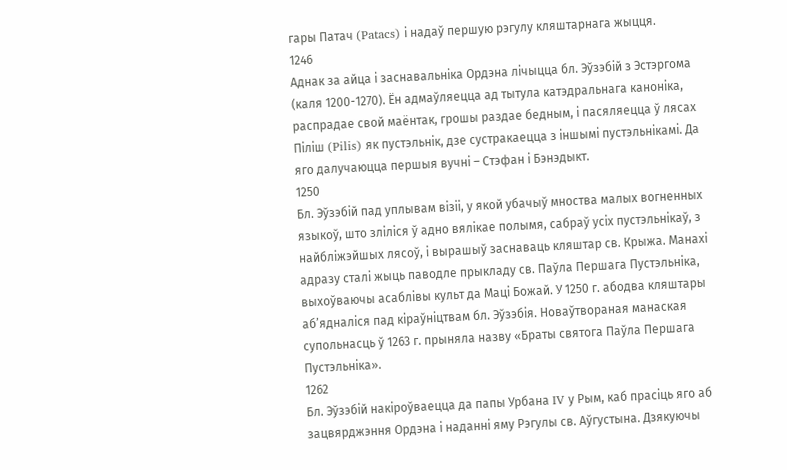гары Патач (Patacs) і надаў першую рэгулу кляштарнага жыцця.
1246
Аднак за айца і заснавальніка Ордэна лічыцца бл. Эўзэбій з Эстэргома (каля 1200-1270). Ён адмаўляецца ад тытула катэдральнага каноніка, распрадае свой маёнтак, грошы раздае бедным, і пасяляецца ў лясах Піліш (Pilis) як пустэльнік, дзе сустракаецца з іншымі пустэльнікамі. Да яго далучаюцца першыя вучні – Стэфан і Бэнэдыкт.
1250
Бл. Эўзэбій пад уплывам візіі, у якой убачыў мноства малых вогненных языкоў, што зліліся ў адно вялікае полымя, сабраў усіх пустэльнікаў, з найбліжэйшых лясоў, і вырашыў заснаваць кляштар св. Крыжа. Манахі адразу сталі жыць паводле прыкладу св. Паўла Першага Пустэльніка, выхоўваючы асаблівы культ да Маці Божай. У 1250 г. абодва кляштары аб’ядналіся пад кіраўніцтвам бл. Эўзэбія. Новаўтвораная манаская супольнасць ў 1263 г. прыняла назву «Браты святога Паўла Першага Пустэльніка».
1262
Бл. Эўзэбій накіроўваецца да папы Урбана IV у Рым, каб прасіць яго аб зацвярджэння Ордэна і наданні яму Рэгулы св. Аўгустына. Дзякуючы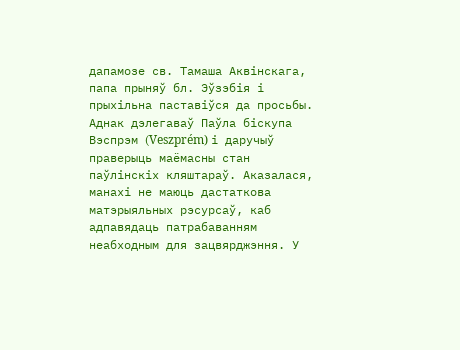дапамозе св. Тамаша Аквінскага, папа прыняў бл. Эўзэбія і прыхільна паставіўся да просьбы. Аднак дэлегаваў Паўла біскупа Вэспрэм (Veszprém) і даручыў праверыць маёмасны стан паўлінскіх кляштараў. Аказалася, манахі не маюць дастаткова матэрыяльных рэсурсаў, каб адпавядаць патрабаванням неабходным для зацвярджэння. У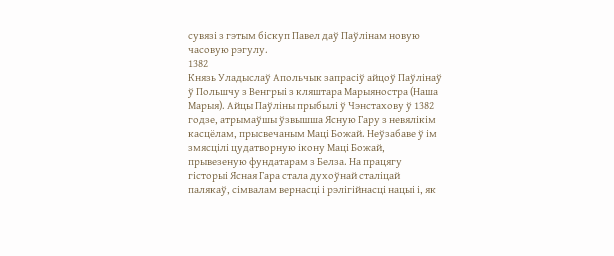сувязі з гэтым біскуп Павел даў Паўлінам новую часовую рэгулу.
1382
Князь Уладыслаў Апольчык запрасіў айцоў Паўлінаў ў Польшчу з Венгрыі з кляштара Марыяностра (Наша Марыя). Айцы Паўліны прыбылі ў Чэнстахову ў 1382 годзе, атрымаўшы ўзвышша Ясную Гару з невялікім касцёлам, прысвечаным Маці Божай. Неўзабаве ў ім змясцілі цудатворную ікону Маці Божай, прывезеную фундатарам з Белза. На працягу гісторыі Ясная Гара стала духоўнай сталіцай палякаў, сімвалам вернасці і рэлігійнасці нацыі і, як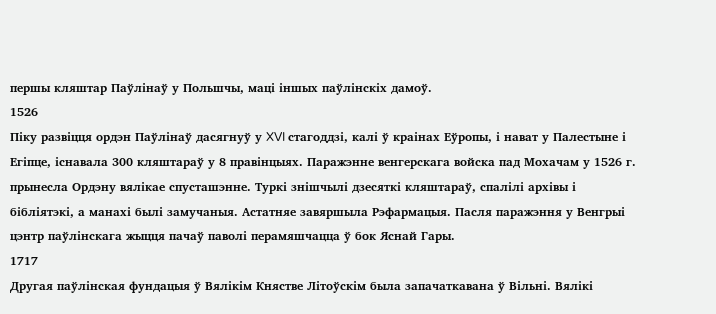першы кляштар Паўлінаў у Польшчы, маці іншых паўлінскіх дамоў.
1526
Піку развіцця ордэн Паўлінаў дасягнуў у XVI стагоддзі, калі ў краінах Еўропы, і нават у Палестыне і Егіпце, існавала 300 кляштараў у 8 правінцыях. Паражэнне венгерскага войска пад Мохачам у 1526 г. прынесла Ордэну вялікае спусташэнне. Туркі знішчылі дзесяткі кляштараў, спалілі архівы і бібліятэкі, а манахі былі замучаныя. Астатняе завяршыла Рэфармацыя. Пасля паражэння у Венгрыі цэнтр паўлінскага жыцця пачаў паволі перамяшчацца ў бок Яснай Гары.
1717
Другая паўлінская фундацыя ў Вялікім Княстве Літоўскім была запачаткавана ў Вільні. Вялікі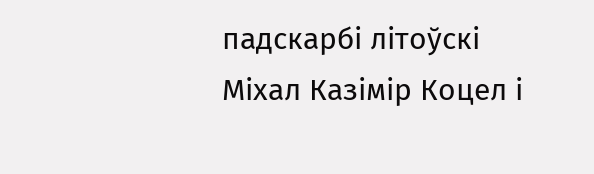падскарбі літоўскі Міхал Казімір Коцел і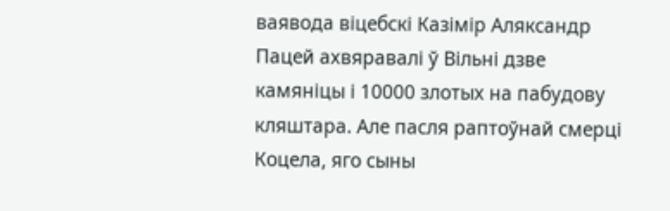ваявода віцебскі Казімір Аляксандр Пацей ахвяравалі ў Вільні дзве камяніцы і 10000 злотых на пабудову кляштара. Але пасля раптоўнай смерці Коцела, яго сыны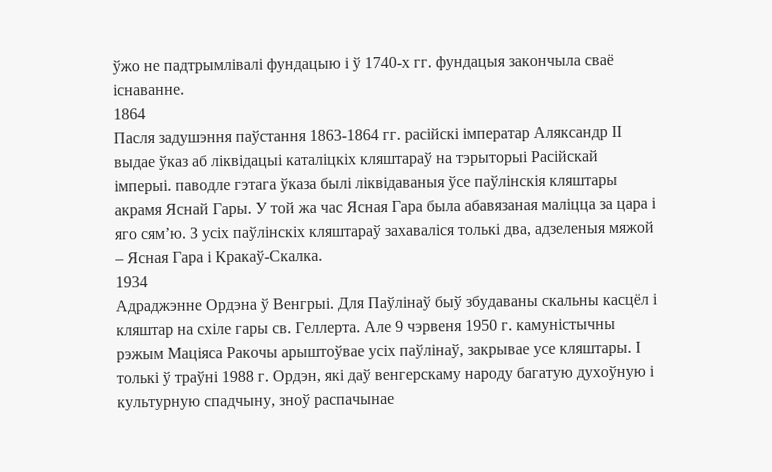ўжо не падтрымлівалі фундацыю і ў 1740-х гг. фундацыя закончыла сваё існаванне.
1864
Пасля задушэння паўстання 1863-1864 гг. расійскі імператар Аляксандр ІІ выдае ўказ аб ліквідацыі каталіцкіх кляштараў на тэрыторыі Расійскай імперыі. паводле гэтага ўказа былі ліквідаваныя ўсе паўлінскія кляштары акрамя Яснай Гары. У той жа час Ясная Гара была абавязаная маліцца за цара і яго сям’ю. З усіх паўлінскіх кляштараў захаваліся толькі два, адзеленыя мяжой – Ясная Гара і Кракаў-Скалка.
1934
Адраджэнне Ордэна ў Венгрыі. Для Паўлінаў быў збудаваны скальны касцёл і кляштар на схіле гары св. Геллерта. Але 9 чэрвеня 1950 г. камуністычны рэжым Маціяса Ракочы арыштоўвае усіх паўлінаў, закрывае усе кляштары. І толькі ў траўні 1988 г. Ордэн, які даў венгерскаму народу багатую духоўную і культурную спадчыну, зноў распачынае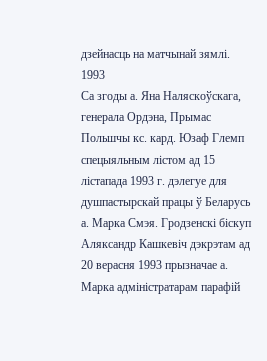дзейнасць на матчынай зямлі.
1993
Са згоды а. Яна Наляскоўскага, генерала Ордэна, Прымас Польшчы кс. кард. Юзаф Глемп спецыяльным лістом ад 15 лістапада 1993 г. дэлегуе для душпастырскай працы ў Беларусь а. Марка Смэя. Гродзенскі біскуп Аляксандр Кашкевіч дэкрэтам ад 20 верасня 1993 прызначае а. Марка адміністратарам парафій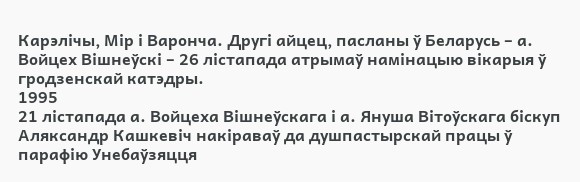Карэлічы, Мір і Варонча. Другі айцец, пасланы ў Беларусь – а. Войцех Вішнеўскі – 26 лістапада атрымаў намінацыю вікарыя ў гродзенскай катэдры.
1995
21 лістапада а. Войцеха Вішнеўскага і а. Януша Вітоўскага біскуп Аляксандр Кашкевіч накіраваў да душпастырскай працы ў парафію Унебаўзяцця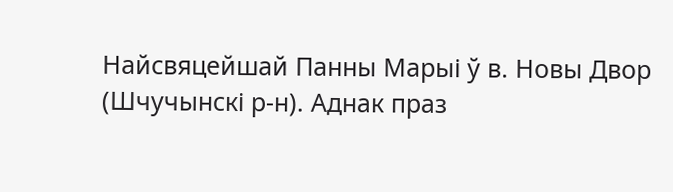Найсвяцейшай Панны Марыі ў в. Новы Двор (Шчучынскі р-н). Аднак праз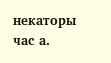некаторы час а.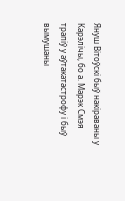Януш Вітоўскі быў накіраваны у Карэлічы, бо а. Марэк Смэя трапіў у аўтакатастрофу і быў вымушаны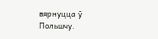вярнуцца ў Польшчу.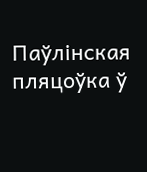Паўлінская пляцоўка ў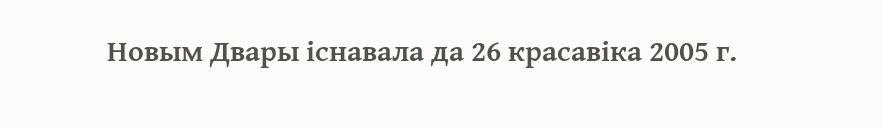Новым Двары існавала да 26 красавіка 2005 г.